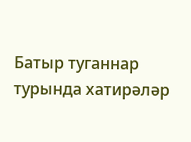Батыр туганнар турында хатирәләр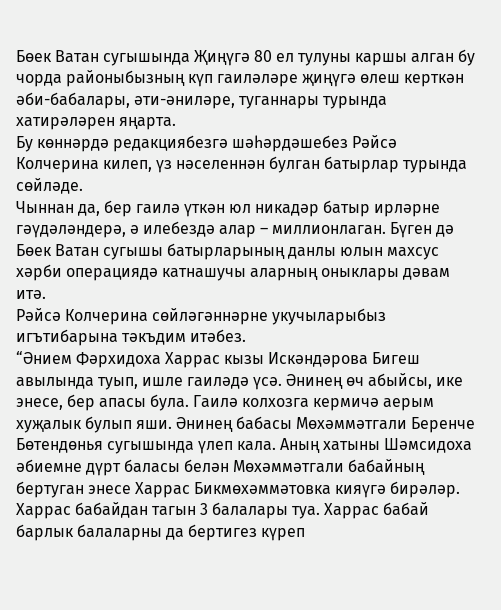Бөек Ватан сугышында Җиңүгә 80 ел тулуны каршы алган бу чорда районыбызның күп гаиләләре җиңүгә өлеш керткән әби-бабалары, әти-әниләре, туганнары турында хатирәләрен яңарта.
Бу көннәрдә редакциябезгә шәһәрдәшебез Рәйсә Колчерина килеп, үз нәселеннән булган батырлар турында сөйләде.
Чыннан да, бер гаилә үткән юл никадәр батыр ирләрне гәүдәләндерә, ә илебездә алар – миллионлаган. Бүген дә Бөек Ватан сугышы батырларының данлы юлын махсус хәрби операциядә катнашучы аларның оныклары дәвам итә.
Рәйсә Колчерина сөйләгәннәрне укучыларыбыз игътибарына тәкъдим итәбез.
“Әнием Фәрхидоха Харрас кызы Искәндәрова Бигеш авылында туып, ишле гаиләдә үсә. Әнинең өч абыйсы, ике энесе, бер апасы була. Гаилә колхозга кермичә аерым хуҗалык булып яши. Әнинең бабасы Мөхәммәтгали Беренче Бөтендөнья сугышында үлеп кала. Аның хатыны Шәмсидоха әбиемне дүрт баласы белән Мөхәммәтгали бабайның бертуган энесе Харрас Бикмөхәммәтовка кияүгә бирәләр. Харрас бабайдан тагын 3 балалары туа. Харрас бабай барлык балаларны да бертигез күреп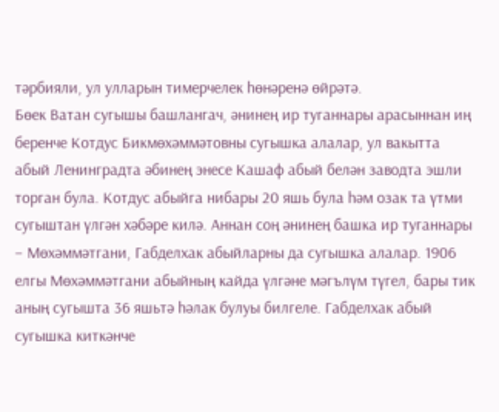тәрбияли, ул улларын тимерчелек һөнәренә өйрәтә.
Бөек Ватан сугышы башлангач, әнинең ир туганнары арасыннан иң беренче Котдус Бикмөхәммәтовны сугышка алалар, ул вакытта абый Ленинградта әбинең энесе Кашаф абый белән заводта эшли торган була. Котдус абыйга нибары 20 яшь була һәм озак та үтми сугыштан үлгән хәбәре килә. Аннан соң әнинең башка ир туганнары – Мөхәммәтгани, Габделхак абыйларны да сугышка алалар. 1906 елгы Мөхәммәтгани абыйның кайда үлгәне мәгълүм түгел, бары тик аның сугышта 36 яшьтә һәлак булуы билгеле. Габделхак абый сугышка киткәнче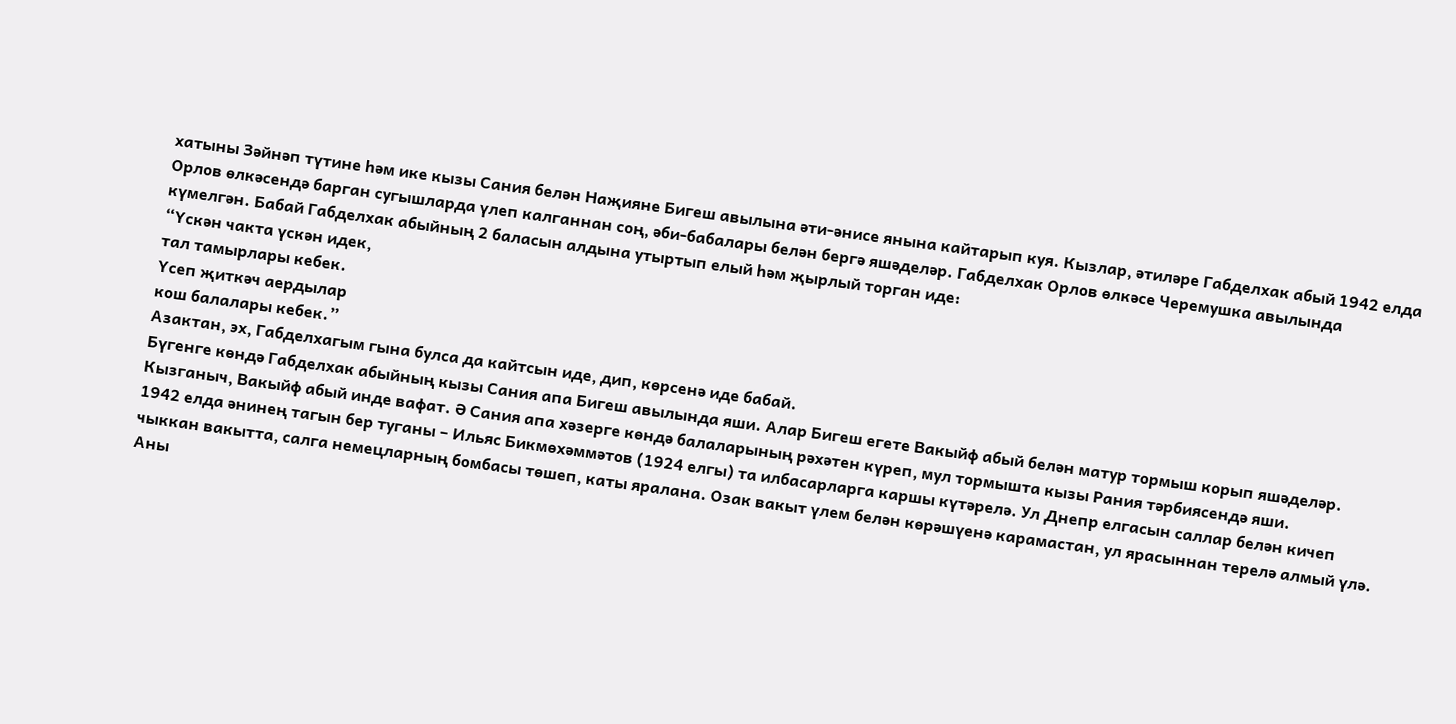хатыны Зәйнәп түтине һәм ике кызы Сания белән Наҗияне Бигеш авылына әти-әнисе янына кайтарып куя. Кызлар, әтиләре Габделхак абый 1942 елда Орлов өлкәсендә барган сугышларда үлеп калганнан соң, әби-бабалары белән бергә яшәделәр. Габделхак Орлов өлкәсе Черемушка авылында күмелгән. Бабай Габделхак абыйның 2 баласын алдына утыртып елый һәм җырлый торган иде:
“Үскән чакта үскән идек,
тал тамырлары кебек.
Үсеп җиткәч аердылар
кош балалары кебек.”
Азактан, эх, Габделхагым гына булса да кайтсын иде, дип, көрсенә иде бабай.
Бүгенге көндә Габделхак абыйның кызы Сания апа Бигеш авылында яши. Алар Бигеш егете Вакыйф абый белән матур тормыш корып яшәделәр. Кызганыч, Вакыйф абый инде вафат. Ә Сания апа хәзерге көндә балаларының рәхәтен күреп, мул тормышта кызы Рания тәрбиясендә яши.
1942 елда әнинең тагын бер туганы – Ильяс Бикмөхәммәтов (1924 елгы) та илбасарларга каршы күтәрелә. Ул Днепр елгасын саллар белән кичеп чыккан вакытта, салга немецларның бомбасы төшеп, каты яралана. Озак вакыт үлем белән көрәшүенә карамастан, ул ярасыннан терелә алмый үлә. Аны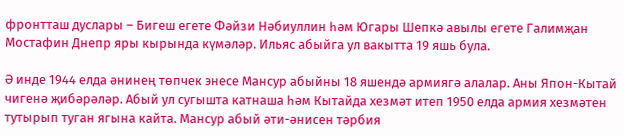фронтташ дуслары – Бигеш егете Фәйзи Нәбиуллин һәм Югары Шепкә авылы егете Галимҗан Мостафин Днепр яры кырында күмәләр. Ильяс абыйга ул вакытта 19 яшь була.

Ә инде 1944 елда әнинең төпчек энесе Мансур абыйны 18 яшендә армиягә алалар. Аны Япон-Кытай чигенә җибәрәләр. Абый ул сугышта катнаша һәм Кытайда хезмәт итеп 1950 елда армия хезмәтен тутырып туган ягына кайта. Мансур абый әти-әнисен тәрбия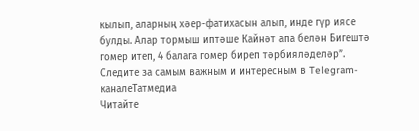кылып, аларның хәер-фатихасын алып, инде гүр иясе булды. Алар тормыш иптәше Кайнәт апа белән Бигештә гомер итеп, 4 балага гомер биреп тәрбияләделәр”.
Следите за самым важным и интересным в Telegram-каналеТатмедиа
Читайте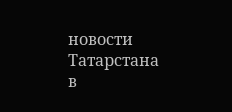новости Татарстана в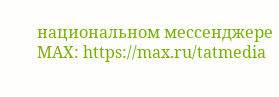национальном мессенджере MАХ: https://max.ru/tatmedia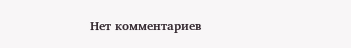Нет комментариев